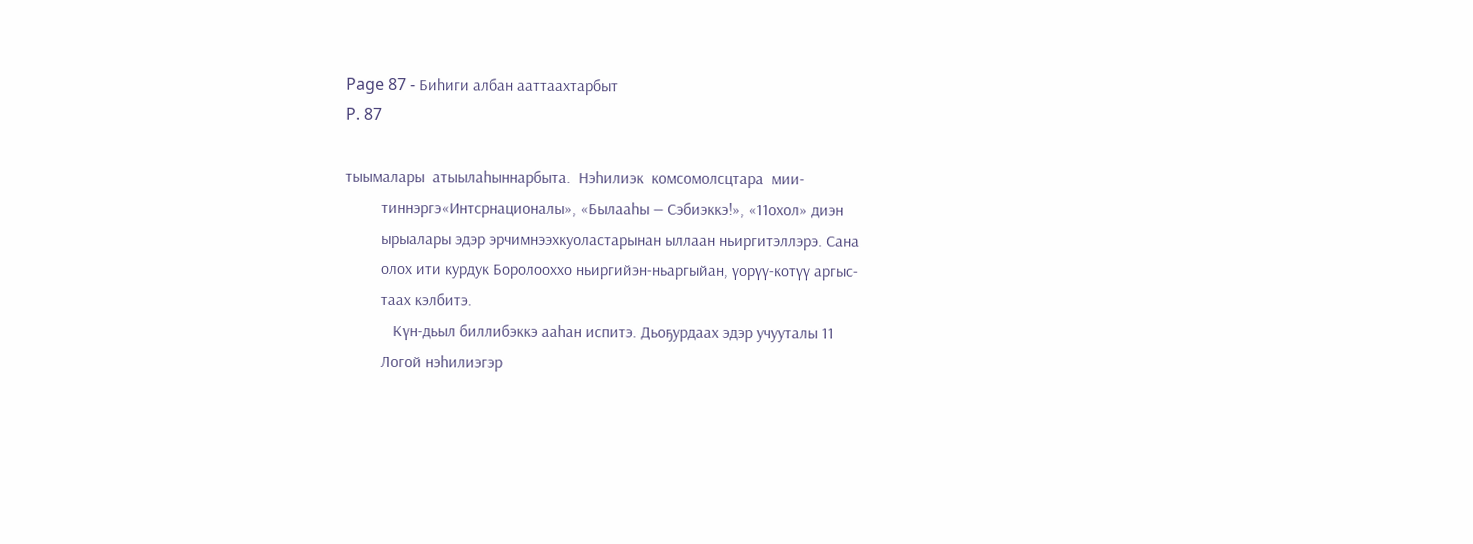Page 87 - Биһиги албан ааттаахтарбыт
P. 87

тыымалары  атыылаһыннарбыта.  Нэһилиэк  комсомолсцтара  мии-
         тиннэргэ«Интсрнационалы», «Былааһы — Сэбиэккэ!», «11охол» диэн
         ырыалары эдэр эрчимнээхкуоластарынан ыллаан ньиргитэллэрэ. Сана
         олох ити курдук Боролооххо ньиргийэн-ньаргыйан, үорүү-котүү аргыс-
         таах кэлбитэ.
            Күн-дьыл биллибэккэ ааһан испитэ. Дьоҕурдаах эдэр учууталы 11
         Логой нэһилиэгэр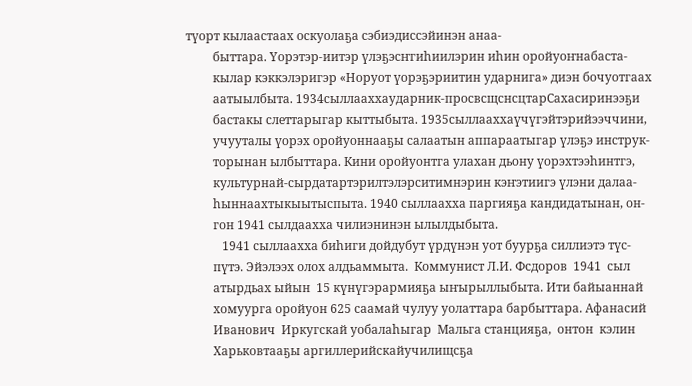түорт кылаастаах оскуолаҕа сэбиэдиссэйинэн анаа-
         быттара. Үорэтэр-иитэр үлэҕэсҥгиһиилэрин иһин оройуоҥнабаста-
         кылар кэккэлэригэр «Норуот үорэҕэриитин ударнига» диэн бочуотгаах
         аатыылбыта. 1934сыллааххаударник-просвсщснсцтарСахасиринээҕи
         бастакы слеттарыгар кыттыбыта. 1935сыллааххаүчүгэйтэрийээччини,
         учууталы үорэх оройуоннааҕы салаатын аппараатыгар үлэҕэ инструк-
         торынан ылбыттара. Кини оройуонтга улахан дьону үорэхтээһинтгэ,
         культурнай-сырдатартэрилтэлэрситимнэрин кэҥэтиигэ үлэни далаа-
         һыннаахтыкыытыспыта. 1940 сыллаахха паргияҕа кандидатынан, он-
         гон 1941 сылдаахха чилиэнинэн ылылдыбыта.
            1941 сыллаахха биһиги дойдубут үрдүнэн уот буурҕа силлиэтэ түс-
         пүтэ. Эйэлээх олох алдьаммыта.  Коммунист Л.И. Фсдоров  1941  сыл
         атырдьах ыйын  15 күнүгэрармияҕа ыҥырыллыбыта. Ити байыаннай
         хомуурга оройуон 625 саамай чулуу уолаттара барбыттара. Афанасий
         Иванович  Иркугскай уобалаһыгар  Мальга станцияҕа,  онтон  кэлин
         Харьковтааҕы аргиллерийскайучилищсҕа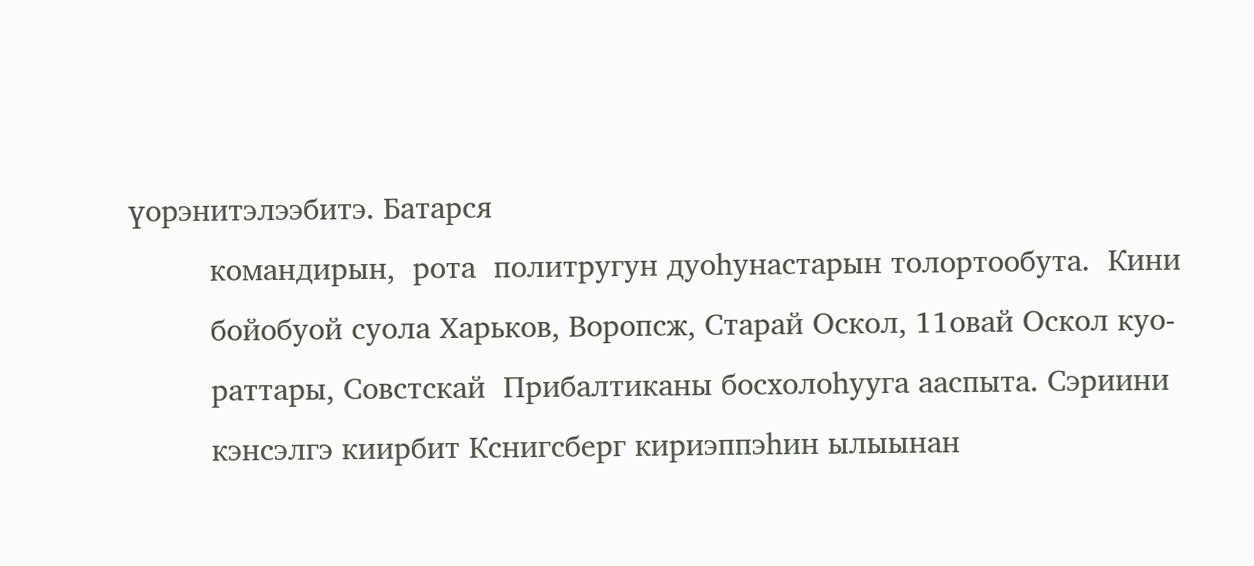үорэнитэлээбитэ. Батарся
         командирын,  рота  политругун дуоһунастарын толортообута.  Кини
         бойобуой суола Харьков, Воропсж, Старай Оскол, 11овай Оскол куо-
         раттары, Совстскай  Прибалтиканы босхолоһууга ааспыта. Сэриини
         кэнсэлгэ киирбит Кснигсберг кириэппэһин ылыынан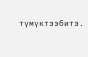түмүктээбитэ.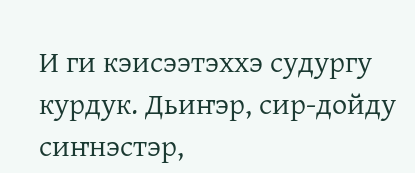И ги кэисээтэххэ судургу курдук. Дьиҥэр, сир-дойду сиҥнэстэр,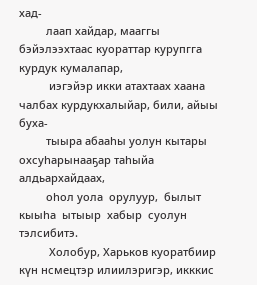хад-
         лаап хайдар, мааггы бэйэлээхтаас куораттар курупгга курдук кумалапар,
          иэгэйэр икки атахтаах хаана чалбах курдукхалыйар, били, айыы буха-
         тыыра абааһы уолун кытары охсуһарынааҕар таһыйа алдьархайдаах,
         оһол уола  орулуур,  былыт  кыыһа  ытыыр  хабыр  суолун тэлсибитэ.
          Холобур, Харьков куоратбиир күн нсмецтэр илиилэригэр, икккис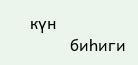күн
          биһиги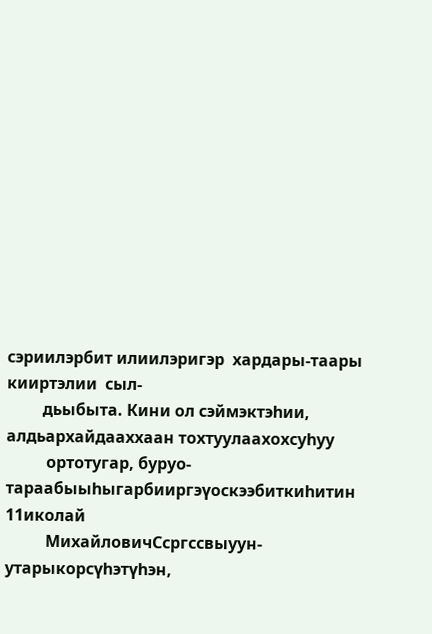сэриилэрбит илиилэригэр  хардары-таары  кииртэлии  сыл-
         дьыбыта. Кини ол сэймэктэһии, алдьархайдааххаан тохтуулаахохсуһуу
          ортотугар, буруо-тараабыыһыгарбииргэүоскээбиткиһитин 11иколай
          МихайловичСсргссвыуун-утарыкорсүһэтүһэн,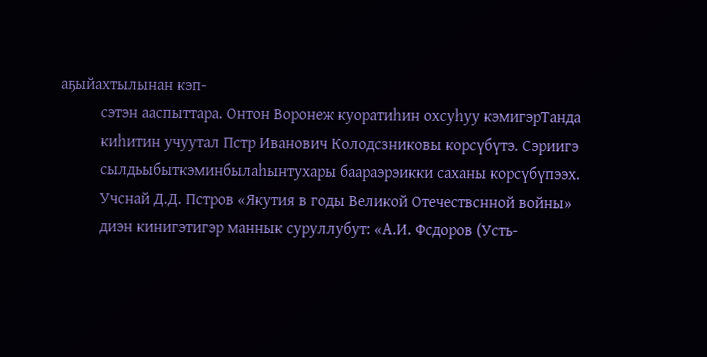аҕыйахтылынан кэп-
          сэтэн ааспыттара. Онтон Воронеж куоратиһин охсуһуу кэмигэрТанда
          киһитин учуутал Пстр Иванович Колодсзниковы корсүбүтэ. Сэриигэ
          сылдьыбыткэминбылаһынтухары баараэрэикки саханы корсүбүпээх.
          Учснай Д.Д. Пстров «Якутия в годы Великой Отечествснной войны»
          диэн кинигэтигэр маннык суруллубут: «А.И. Фсдоров (Усть-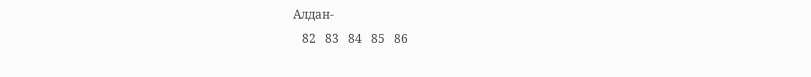Алдан-
   82   83   84   85   86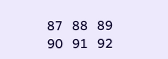87   88   89   90   91   92